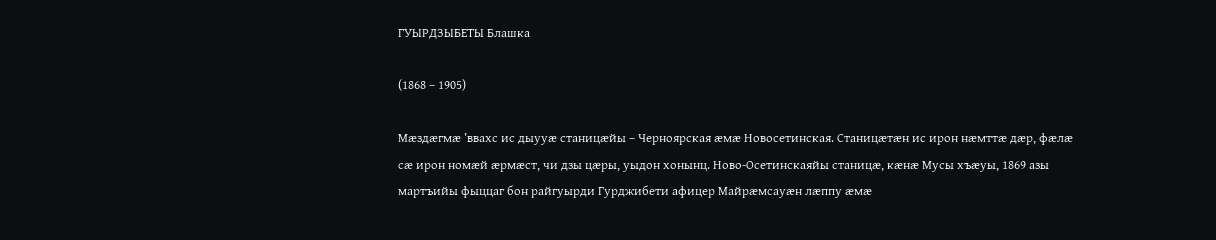ГУЫРДЗЫБЕТЫ Блашка

(1868 – 1905)

Мæздæгмæ ’ввахс ис дыууæ станицæйы – Черноярская æмæ Новосетинская. Станицæтæн ис ирон нæмттæ дæр, фæлæ сæ ирон номæй æрмæст, чи дзы цæры, уыдон хонынц. Ново-Осетинскаяйы станицæ, кæнæ Мусы хъæуы, 1869 азы мартъийы фыццаг бон райгуырди Гурджибети афицер Майрæмсауæн лæппу æмæ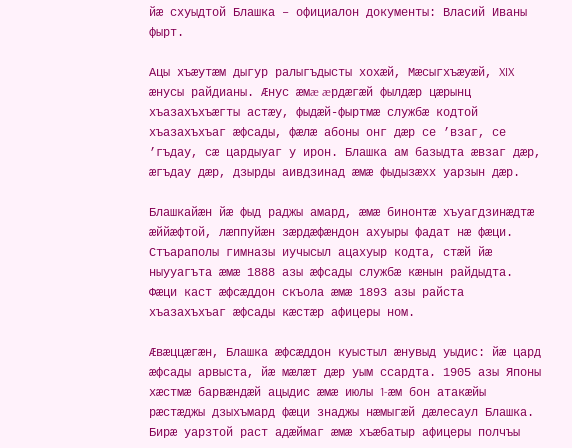йæ схуыдтой Блашка – официалон документы: Власий Иваны фырт.

Ацы хъæутæм дыгур ралыгъдысты хохæй, Мæсыгхъæуæй, XIX æнусы райдианы. Æнус æмæ æрдæгæй фылдæр цæрынц хъазахъхъæгты астæу, фыдæй-фыртмæ службæ кодтой хъазахъхъаг æфсады, фæлæ абоны онг дæр се ’взаг, се ’гъдау, сæ цардыуаг у ирон. Блашка ам базыдта æвзаг дæр, æгъдау дæр, дзырды аивдзинад æмæ фыдызæхх уарзын дæр.

Блашкайæн йæ фыд раджы амард, æмæ бинонтæ хъуагдзинæдтæ æййæфтой, лæппуйæн зæрдæфæндон ахуыры фадат нæ фæци. Стъараполы гимназы иучысыл ацахуыр кодта, стæй йæ ныууагъта æмæ 1888 азы æфсады службæ кæнын райдыдта. Фæци каст æфсæддон скъола æмæ 1893 азы райста хъазахъхъаг æфсады кæстæр афицеры ном.

Æвæццæгæн, Блашка æфсæддон куыстыл æнувыд уыдис: йæ цард æфсады арвыста, йæ мæлæт дæр уым ссардта. 1905 азы Японы хæстмæ барвæндæй ацыдис æмæ июлы 1-æм бон атакæйы рæстæджы дзыхъмард фæци знаджы нæмыгæй дæлесаул Блашка. Бирæ уарзтой раст адæймаг æмæ хъæбатыр афицеры полчъы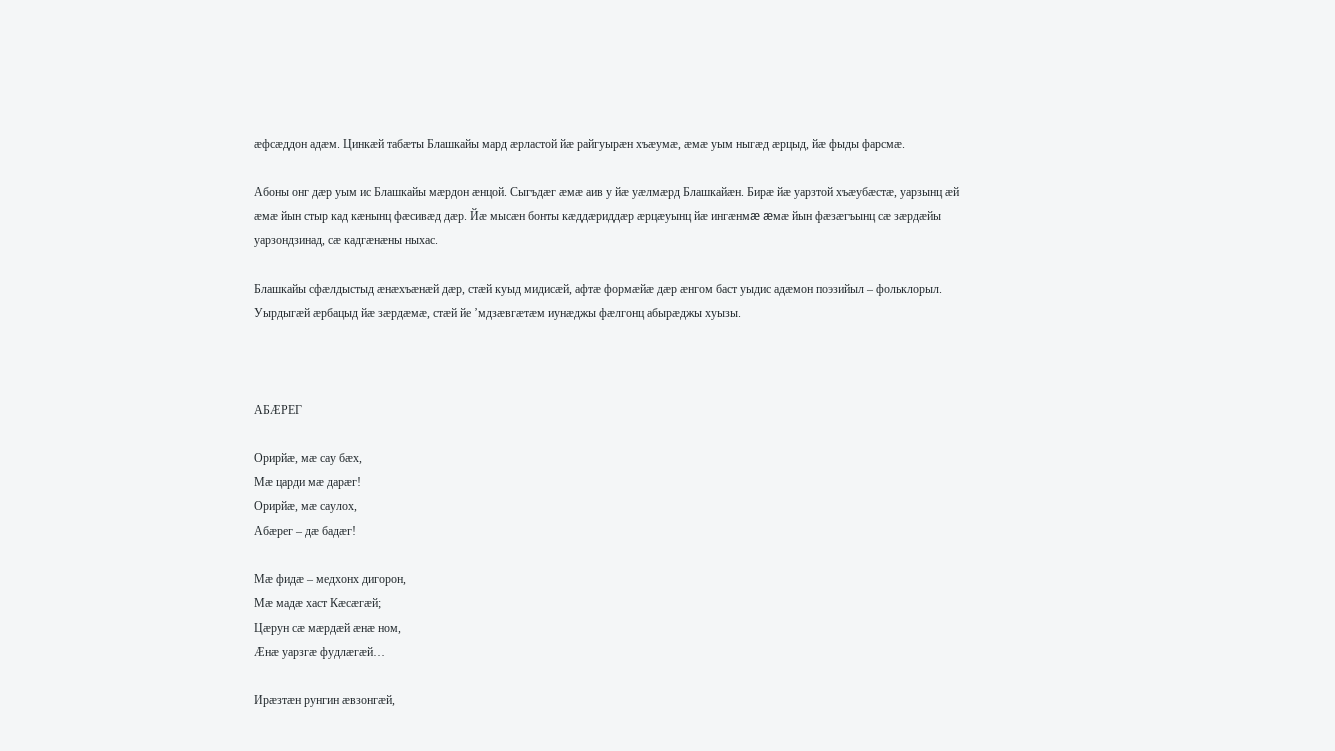æфсæддон адæм. Цинкæй табæты Блашкайы мард æрластой йæ райгуырæн хъæумæ, æмæ уым ныгæд æрцыд, йæ фыды фарсмæ.

Абоны онг дæр уым ис Блашкайы мæрдон æнцой. Сыгъдæг æмæ аив у йæ уæлмæрд Блашкайæн. Бирæ йæ уарзтой хъæубæстæ, уарзынц æй æмæ йын стыр кад кæнынц фæсивæд дæр. Йæ мысæн бонты кæддæриддæр æрцæуынц йæ ингæнмæ æмæ йын фæзæгъынц сæ зæрдæйы уарзондзинад, сæ кадгæнæны ныхас.

Блашкайы сфæлдыстыд æнæхъæнæй дæр, стæй куыд мидисæй, афтæ формæйæ дæр æнгом баст уыдис адæмон поэзийыл – фольклорыл. Уырдыгæй æрбацыд йæ зæрдæмæ, стæй йе ’мдзæвгæтæм иунæджы фæлгонц абырæджы хуызы.



АБÆРЕГ

Орирйæ, мæ сау бæх,
Мæ царди мæ дарæг!
Орирйæ, мæ саулох,
Абæрег – дæ бадæг!

Мæ фидæ – медхонх дигорон,
Мæ мадæ хаст Кæсæгæй;
Цæрун сæ мæрдæй æнæ ном,
Æнæ уарзгæ фудлæгæй…

Ирæзтæн рунгин æвзонгæй,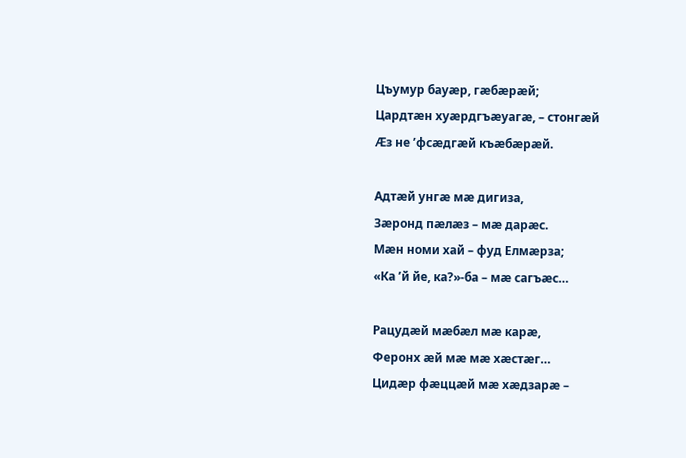Цъумур бауæр, гæбæрæй;
Цардтæн хуæрдгъæуагæ, – стонгæй
Æз не ’фсæдгæй къæбæрæй.

Адтæй унгæ мæ дигиза,
Зæронд пæлæз – мæ дарæс.
Мæн номи хай – фуд Елмæрза;
«Ка ’й йе, ка?»-ба – мæ сагъæс…

Рацудæй мæбæл мæ карæ,
Феронх æй мæ мæ хæстæг…
Цидæр фæццæй мæ хæдзарæ –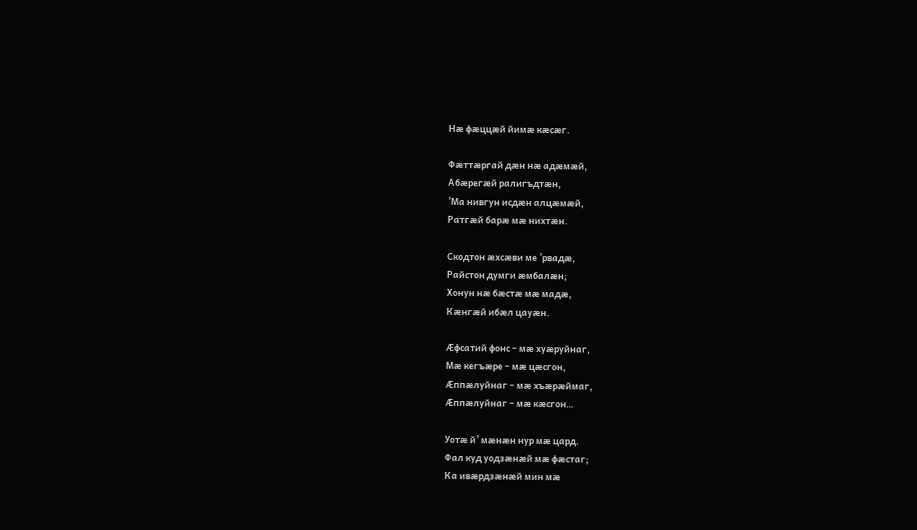Нæ фæццæй йимæ кæсæг.

Фæттæргай дæн нæ адæмæй,
Абæрегæй ралигъдтæн,
’Ма нивгун исдæн алцæмæй,
Ратгæй барæ мæ нихтæн.

Скодтон æхсæви ме ’рвадæ,
Райстон думги æмбалæн;
Хонун нæ бæстæ мæ мадæ,
Кæнгæй ибæл цауæн.

Æфсатий фонс – мæ хуæруйнаг,
Мæ кегъæре – мæ цæсгон,
Æппæлуйнаг – мæ хъæрæймаг,
Æппæлуйнаг – мæ кæсгон…

Уотæ й’ мæнæн нур мæ цард.
Фал куд уодзæнæй мæ фæстаг;
Ка ивæрдзæнæй мин мæ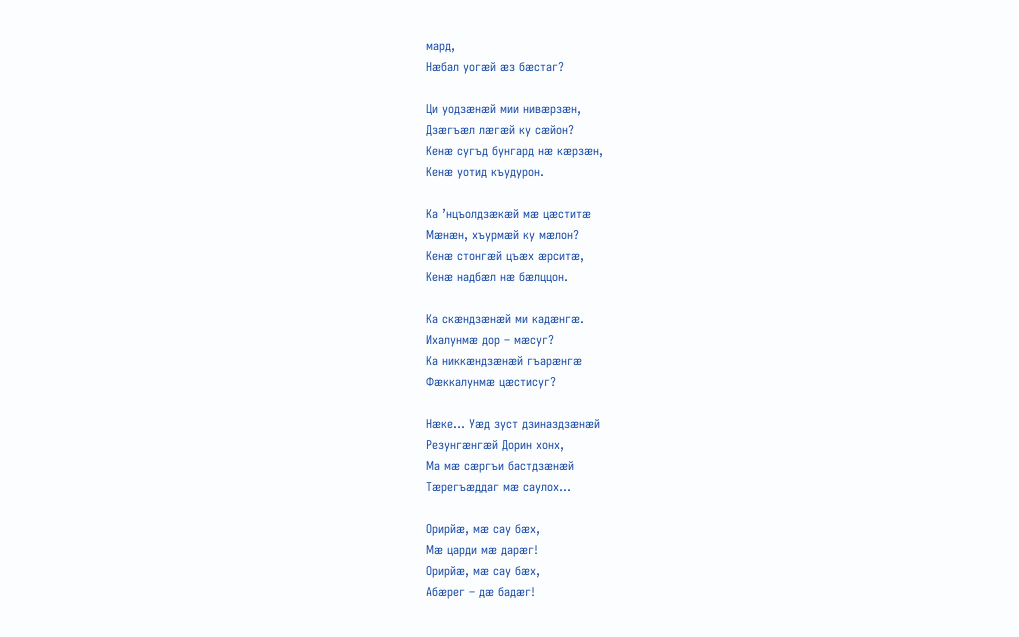мард,
Нæбал уогæй æз бæстаг?

Ци уодзæнæй мии нивæрзæн,
Дзæгъæл лæгæй ку сæйон?
Кенæ сугъд бунгард нæ кæрзæн,
Кенæ уотид къудурон.

Ка ’нцъолдзæкæй мæ цæститæ
Мæнæн, хъурмæй ку мæлон?
Кенæ стонгæй цъæх æрситæ,
Кенæ надбæл нæ бæлццон.

Ка скæндзæнæй ми кадæнгæ.
Ихалунмæ дор – мæсуг?
Ка никкæндзæнæй гъарæнгæ
Фæккалунмæ цæстисуг?

Нæке… Уæд зуст дзиназдзæнæй
Резунгæнгæй Дорин хонх,
Ма мæ сæргъи бастдзæнæй
Тæрегъæддаг мæ саулох…

Орирйæ, мæ сау бæх,
Мæ царди мæ дарæг!
Орирйæ, мæ сау бæх,
Абæрег – дæ бадæг!